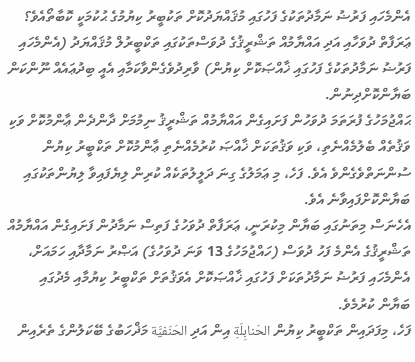އެންމެހައި ފަރުޟު ނަމާދުތަކުގެ ފަހުގައި މުޤައްޔަދުކޮށް ތަކުބީރު ކިޔުމުގެ ޙުކުމަކީ ކޮބާތޯއެވެ؟
ޢަރަފާތް ދުވަހާއި އަދި އައްޔާމުއް ތަޝްރީޤުގެ ދުވަސްތަކުގައި ތަކްބީރުލް މުޤައްޔަދު (އެންމެހައި ފަރުޟު ނަމާދުތަކުގެ ފަހުގައި ޚާއްޞަކޮށް ކިޔުން) ވާރިދުވެގެންވާކަމާއި އެއީ ބިދުޢައެއް ނޫންކަން ބަޔާންކޮށްދިނުން.
ޙައްޖުމަހުގެ ފުރަތަމަ ދުވަހުން ފަށައިގެން އައްޔާމުއް ތަޝްރީޤު ނިމުމަށް ދާންދެން ޢާންމުކޮށް ވަކި ވަޤުތެއް ބެލުމެއްނެތި، ވަކި ވަޤުތަކަށް ޚާއްޞަ ކުރުމެއްނެތި ޢާންމުކޮށް ތަކްބީރު ކިޔުން ސުންނަތްވެގެންވެ އެވެ. ފަހެ، މި ޢަމަލުގެ ގިނަ ދަލީލުތަކެއް ކުރިން ލިޔެފައިވާ ލިޔުންތަކުގައި ބަޔާންކޮށްފައިވާނެ އެވެ.
އެހެނަސް މިތަނުގައި ބަޔާން މިކުރަނީ، ޢަރަފާތް ދުވަހުގެ ފަތިސް ނަމާދުން ފަށައިގެން އައްޔާމުއް ތަޝްރީޤުގެ އެންމެ ފަހު ދުވަސް (ހައްޖުމަހުގެ 13 ވަނަ ދުވަހުގެ) އަޞްރު ނަމާދާއި ހަމައަށް، އެންމެހައި ފަރުޟު ނަމާދުތަކަށް ފަހުގައި ޚާއްޞަކޮށް އެވަޤުތަށް ތަކްބީރު ކިޔުމާއި މެދުގައި ބަޔާން ކުރުމެވެ.
ފަހެ، މިފަދައިން ތަކްބީރު ކިޔުން الحَنابِلَةِ އިން އަދި الحَنَفيَّة މަޛްހަބުގެ ބޭކަލުންގެ ތެރެއިން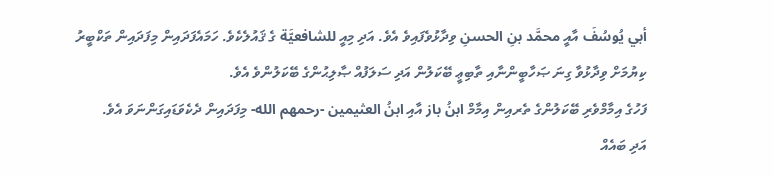أبي يُوسُفَ އާއީ محمَّد بنِ الحسنِ ވިދާޅުވެފައިވެ އެވެ. އަދި މިއީ للشافعيَّة ގެ ޤައުލެކެވެ. ހަމައެފަދައިން މިފަދައިން ތަކްބީރު ކިޔުމަށް ވިދާޅުވާ ގިނަ ޞަހާބީންނާއި ތާބިޢީ ބޭކަލުން އަދި ސަލަފުއް ޞާލިޙުންގެ ބޭކަލުންވެ އެވެ.
ފަހުގެ އިމާމްވެރި ބޭކަލުންގެ ތެރއިން އިމާމް ابنُ باز އާއި ابنُ العثيمين -رحمهم الله- މިފަދައިން ދެކެވަޑައިގަންނަވަ އެވެ.
އަދި ބައެއް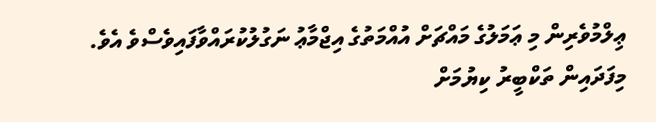ޢިލްމުވެރިން މި ޢަމަލުގެ މައްޗަށް އުއްމަތުގެ އިޖްމާޢު ނަގުލުކުރައްވާފައިވެސްވެ އެވެ.
މިފަދައިން ތަކްބީރު ކިޔުމަށް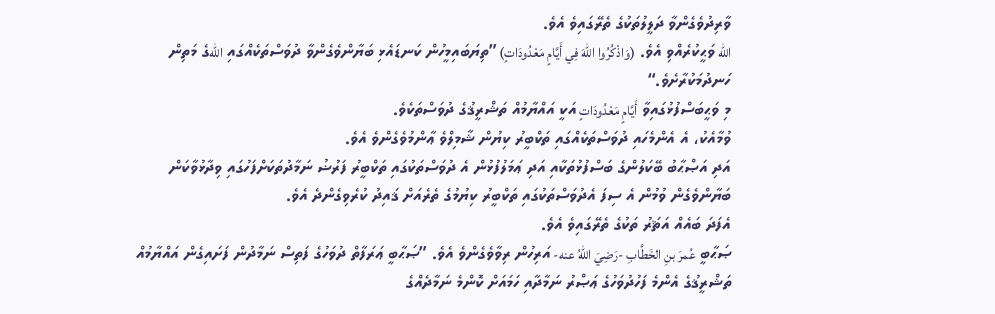ވާރިދުވެގެންވާ ދަލީލުތަކުގެ ތެރޭގައިވެ އެވެ.
الله ވަޙީކުރެއްވި އެވެ. (وَاذْكُرُوا اللهَ فِي أَيَّامٍ مَعْدُودَاتٍ) ”ތިޔަބައިމީހުން ކަނޑައެޅި ބަޔާންވެގެންވާ ދުވަސްތަކެއްގައި اللهގެ މަތިން ހަނދުމަކުރާށެވެ.“
މި ވަޙީބަސްފުޅުގައިވާ أَيَّامٍ مَعْدُودَاتٍ އަކީ އައްޔާމުއް ތަޝްރީޤުގެ ދުވަސްތަކެވެ.
ވުމާއެކު، އެ އެންމެހައި ދުވަސްތަކެއްގައި ތަކްބީރު ކިޔުން ޝާމިލްވެ ޢާންމުވެގެންވެ އެވެ.
އަދި އަޞްޙާބު ބޭކަލުންގެ ބަސްފުޅުތަކާއި އަދި ޢަމަލުފުޅުން އެ ދުވަސްތަކުގައި ތަކްބީރު ފަރުޟު ނަމާދުތަކަށްފަހުގައި ވިދާޅުވާކަން ބަޔާންވެގެން ވުމުން އެ ސިފަ އެދުވަސްތަކުގައި ތަކްބީރު ކިޔުމުގެ ތެރެއަށް ޤައިދު ކުރެވިގެންދެ އެވެ.
އެފަދަ ބައެއް އަޘަރު ތަކުގެ ތެރޭގައިވެ އެވެ.
ޞަޙާބީ عُمرَ بنِ الخَطَّابِ -رَضِيَ اللهُ عنه- އަރިހުން ރިވާވެގެންވެ އެވެ. ”ޞަޙާބީ ޢަރަފާތް ދުވަހުގެ ފަތިސް ނަމާދުން ފަށައިގެން އައްޔާމުއް ތަޝްރީޤުގެ އެންމެ ފަހުދުވަހުގެ ޢަޞްރު ނަމާދާއި ހަމައަށް ކޮންމެ ނަމާދެއްގެ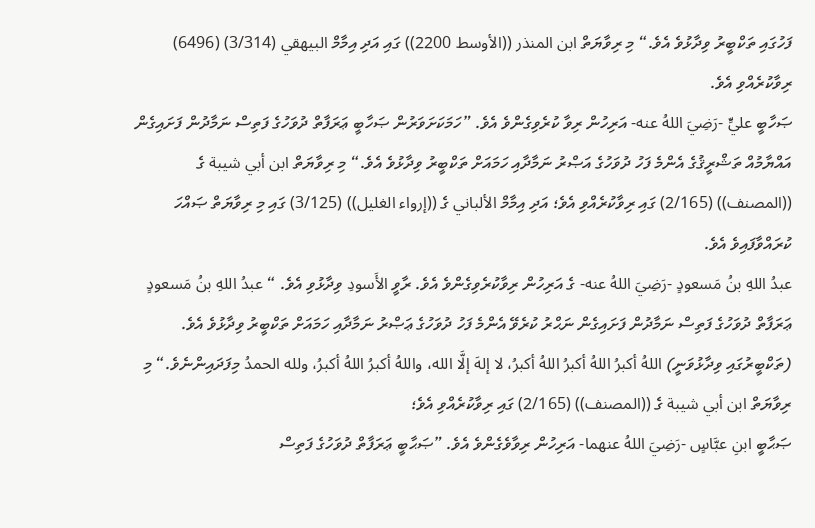ފަހުގައި ތަކްބީރު ވިދާޅުވެ އެވެ.“ މި ރިވާޔަތް ابن المنذر ((الأوسط 2200)) ގައި އަދި އިމާމް البيهقي (3/314) (6496) ރިވާކުރެއްވި އެވެ.
ޞަހާބީ عليٍّ -رَضِيَ اللهُ عنه- އަރިހުން ރިވާ ކުރެވިގެންވެ އެވެ. ”ހަމަކަށަވަރުން ޞަހާބީ ޢަރަފާތް ދުވަހުގެ ފަތިސް ނަމާދުން ފަށައިގެން އައްޔާމުއް ތަޝްރީޤުގެ އެންމެ ފަހު ދުވަހުގެ އަޞްރު ނަމާދާއި ހަމައަށް ތަކްބީރު ވިދާޅުވެ އެވެ.“ މި ރިވާޔަތް ابن أبي شيبة ގެ ((المصنف)) (2/165) ގައި ރިވާކުރެއްވި އެވެ؛ އަދި އިމާމް الألباني ގެ ((إرواء الغليل)) (3/125) ގައި މި ރިވާޔަތް ޞައްހަ ކުރައްވާފައިވެ އެވެ.
عبدُ اللهِ بنُ مَسعودٍ -رَضِيَ اللهُ عنه- ގެ އަރިހުން ރިވާކުރެވިގެންވެ އެވެ. ރާވީ الأَسودِ ވިދާޅުވި އެވެ. “ عبدُ اللهِ بنُ مَسعودٍ ޢަރަފާތް ދުވަހުގެ ފަތިސް ނަމާދުން ފަށައިގެން ނަޙްރު ކުރެވޭ އެންމެ ފަހު ދުވަހުގެ ޢަޞްރު ނަމާދާއި ހަމައަށް ތަކްބީރު ވިދާޅުވެ އެވެ. (ތަކްބީރުގައި ވިދާޅުވަނީ) اللهُ أكبرُ اللهُ أكبرُ اللهُ أكبرُ، لا إلهَ إلَّا الله، واللهُ أكبرُ اللهُ أكبرُ، ولله الحمدُ މިފަދައިންނެވެ.“ މި ރިވާޔަތް ابن أبي شيبة ގެ ((المصنف)) (2/165) ގައި ރިވާކުރެއްވި އެވެ؛
ޞަޙާބީ ابنِ عبَّاسٍ -رَضِيَ اللهُ عنهما- އަރިހުން ރިވާވެގެންވެ އެވެ. ”ޞަޙާބީ ޢަރަފާތް ދުވަހުގެ ފަތިސް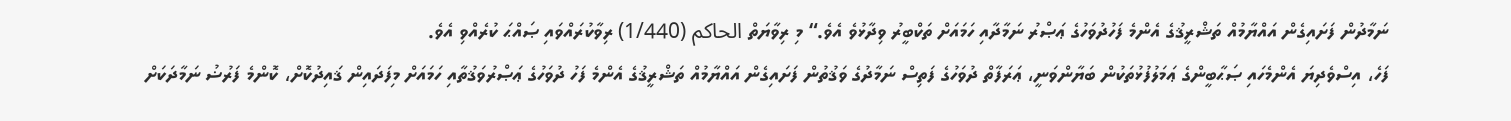ނަމާދުން ފަށައިގެން އައްޔާމުއް ތަޝްރީޤުގެ އެންމެ ފަހުދުވަހުގެ ޢަޞްރު ނަމާދާއި ހަމައަށް ތަކްބީރު ވިދާޅުވެ އެވެ.“ މި ރިވާޔަތް الحاكم (1/440) ރިވާކުރައްވައި ޞައްޙަ ކުރެއްވި އެވެ.
ފަހެ، އިސްވެދިޔަ އެންމެހައި ޞަޙާބީންގެ ޢަމަލުފުޅުތަކުން ބަޔާންވަނީ، ޢަރަފާތް ދުވަހުގެ ފަތިސް ނަމާދުގެ ވަޤުތުން ފަށައިގެން އައްޔާމުއް ތަޝްރީޤުގެ އެންމެ ފަހު ދުވަހުގެ ޢަޞްރުވަޤުތާއި ހަމައަށް މިފަދައިން ޤައިދުކޮށް، ކޮންމެ ފަރުޟު ނަމާދަކަށް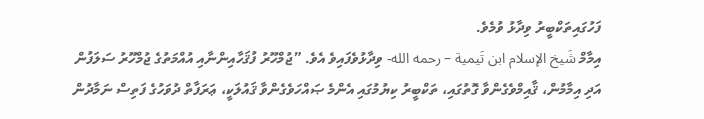ފަހުގައިތަކްބީރު ވިދާޅު ވުމެވެ.
އިމާމް شَيخ الإسلام ابن تَيمية – رحمه الله- ވިދާޅުވެފައިވެ އެވެ. ”ޖުމްހޫރު ފުޤަހާއިންނާއި އުއްމަތުގެ ޖުމްހޫރު ސަލަފުން އަދި އިމާމުން، ޤާއިމްވެގެންވާ ގޮތުގައި، ތަކްބީރު ކިޔުމުގައި އެންމެ ޞައްހަވެގެންވާ ޤައުލަކީ، ޢަރަފާތް ދުވަހުގެ ފަތިސް ނަމާދުން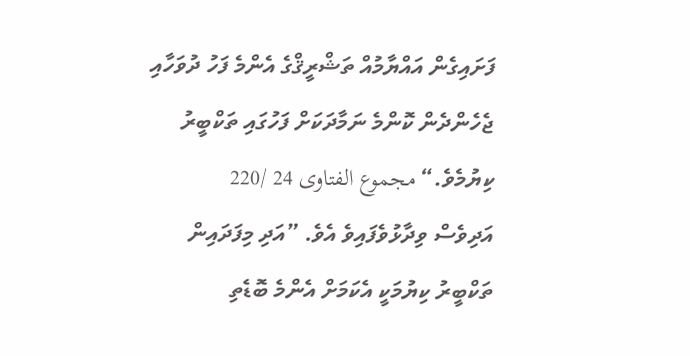ފަށައިގެން އައްޔާމުއް ތަޝްރީޤްގެ އެންމެ ފަހު ދުވަހާއި ޖެހެންދެން ކޮންމެ ނަމާދަކަށް ފަހުގައި ތަކްބީރު ކިޔުމެވެ.“ مجموع الفتاوى 24 /220
އަދިވެސް ވިދާޅުވެފައިވެ އެވެ. ”އަދި މިފަދައިން ތަކްބީރު ކިޔުމަކީ އެކަމަށް އެންމެ ބޮޑެތި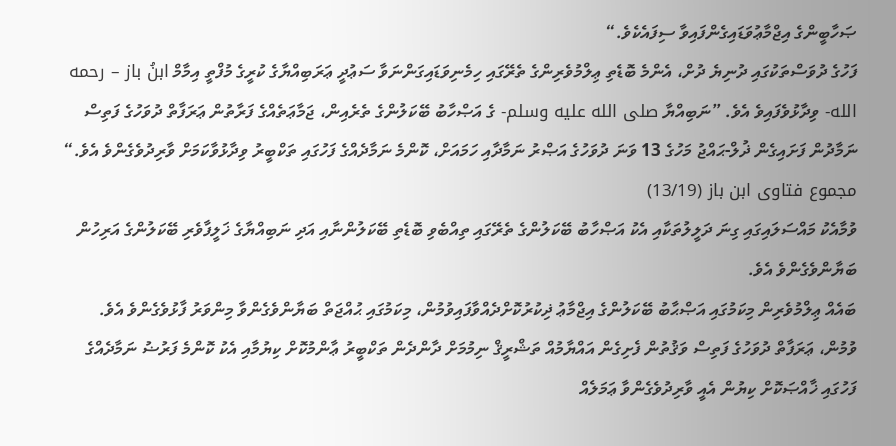ޞަހާބީންގެ އިޖްމާޢުވަޑައިގެންފައިވާ ސިފައެކެވެ.“
ފަހުގެ ދުވަސްތަކުގައި ދުނިޔެ ދުށް، އެންމެ ބޮޑެތި ޢިލްމުވެރިންގެ ތެރޭގައި ހިމެނިވަޑައިގަންނަވާ ސަޢުދީ ޢަރަބިއްޔާގެ ކުރީގެ މުފްތީ އިމާމް ابنُ باز – رحمه الله- ވިދާޅުވެފައިވެ އެވެ. ”ނަބިއްޔާ صلى الله عليه وسلم- ގެ އަޞްހާބު ބޭކަލުންގެ ތެރެއިން، ޖަމާޢަތެއްގެ ފަރާތުން ޢަރަފާތް ދުވަހުގެ ފަތިސް ނަމާދުން ފަށައިގެން ޛުލް-ޙައްޖު މަހުގެ 13 ވަނަ ދުވަހުގެ އަޞްރު ނަމާދާއި ހަމައަށް، ކޮންމެ ނަމާދެއްގެ ފަހުގައި ތަކްބީރު ވިދާޅުވާކަމަށް ވާރިދުވެގެންވެ އެވެ.“ مجموع فتاوى ابن باز (13/19)
ވުމާއެކު މައްސަލައިގައި ގިނަ ދަލީލުތަކާއި އެކު އަޞްހާބު ބޭކަލުންގެ ތެރޭގައި ތިއްބެވި ބޮޑެތި ބޭކަލުންނާއި އަދި ނަބިއްޔާގެ ޚަލީފާވެރި ބޭކަލުންގެ އަރިހުން ބަޔާންވެގެންވެ އެވެ.
ބައެއް ޢިލްމުވެރިން މިކަމުގައި އަޞްޙާބު ބޭކަލުންގެ އިޖްމާޢު ޛިކުރުކޮށްދެއްވާފައިވުމުން، މިކަމުގައި ޙުއްޖަތް ބަޔާންވެގެންވާ މިންވަރު ފާޅުވެގެންވެ އެވެ.
ވުމުން، ޢަރަފާތް ދުވަހުގެ ފަތިސް ވަޤުތުން ފެށިގެން އައްޔާމުއް ތަޝްރީޤް ނިމުމަށް ދާންދެން ތަކްބީރު ޢާންމުކޮށް ކިޔުމާއި އެކު ކޮންމެ ފަރުޟު ނަމާދެއްގެ ފަހުގައި ޚާއްޞަކޮށް ކިޔުން އެއީ ވާރިދުވެގެންވާ ޢަމަލެއް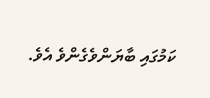ކަމުގައި ބާޔަންވެގެންވެ އެވެ.